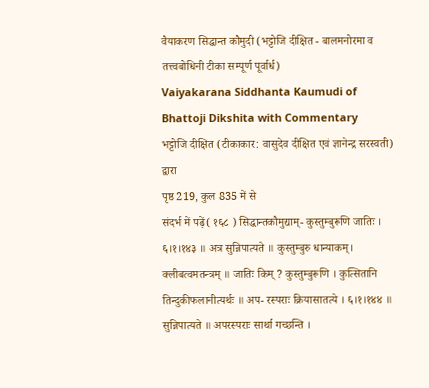वैयाकरण सिद्धान्त कौमुदी (भट्टोजि दीक्षित - बालमनोरमा व तत्त्वबोधिनी टीका सम्पूर्ण पूर्वार्ध)
Vaiyakarana Siddhanta Kaumudi of Bhattoji Dikshita with Commentary
भट्टोजि दीक्षित (टीकाकार: वासुदेव दीक्षित एवं ज्ञानेन्द्र सरस्वती) द्वारा
पृष्ठ 219, कुल 835 में से
संदर्भ में पढ़ें( १६८ ) सिद्धान्तकौमुद्याम्- कुस्तुम्बुरूणि जातिः । ६।१।१४३ ॥ अत्र सुन्निपात्यते ॥ कुस्तुम्बुरु धान्याकम्। क्लीबत्वमतन्त्रम् ॥ जातिः किम् ? कुस्तुम्बुरूणि । कुत्सितानि तिन्दुकीफलानीत्यर्थः ॥ अप- रस्पराः क्रियासातत्ये । ६।१।१४४ ॥ सुन्निपात्यते ॥ अपरस्पराः सार्था गच्छन्ति ।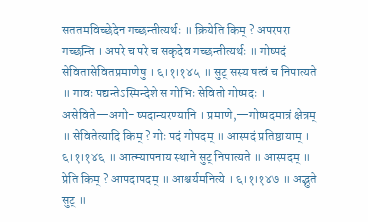सततमविच्छेदेन गच्छन्तीत्यर्थः ॥ क्रियेति किम् ? अपरपरा गच्छन्ति । अपरे च परे च सकृदेव गच्छन्तीत्यर्थः ॥ गोष्पदं सेवितासेवितप्रमाणेषु । ६।१।१४५ ॥ सुट् सस्य षत्वं च निपात्यते ॥ गावः पद्यन्तेऽस्मिन्देशे स गोभिः सेवितो गोष्पदः । असेविते—अगो- ष्पदान्यरण्यानि । प्रमाणे,—गोष्पदमात्रं क्षेत्रम् ॥ सेवितेत्यादि किम् ? गोः पदं गोपदम् ॥ आस्पदं प्रतिष्ठायाम् । ६।१।१४६ ॥ आत्म्यापनाय स्थाने सुट् निपात्यते ॥ आस्पदम् ॥ प्रेति किम् ? आपदापदम् ॥ आश्चर्यमनित्ये । ६।१।१४७ ॥ अद्भुते सुट् ॥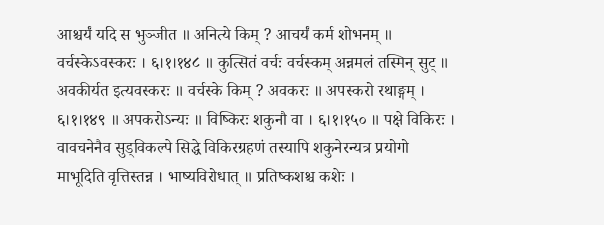आश्चर्यं यदि स भुञ्जीत ॥ अनित्ये किम् ? आचर्यं कर्म शोभनम् ॥ वर्चस्केऽवस्करः । ६।१।१४८ ॥ कुत्सितं वर्चः वर्चस्कम् अन्नमलं तस्मिन् सुट् ॥ अवकीर्यत इत्यवस्करः ॥ वर्चस्के किम् ? अवकरः ॥ अपस्करो रथाङ्गम् । ६।१।१४९ ॥ अपकरोऽन्यः ॥ विष्किरः शकुनौ वा । ६।१।१५० ॥ पक्षे विकिरः । वावचनेनैव सुड्विकल्पे सिद्धे विकिरग्रहणं तस्यापि शकुनेरन्यत्र प्रयोगो माभूदिति वृत्तिस्तन्न । भाष्यविरोधात् ॥ प्रतिष्कशश्च कशेः ।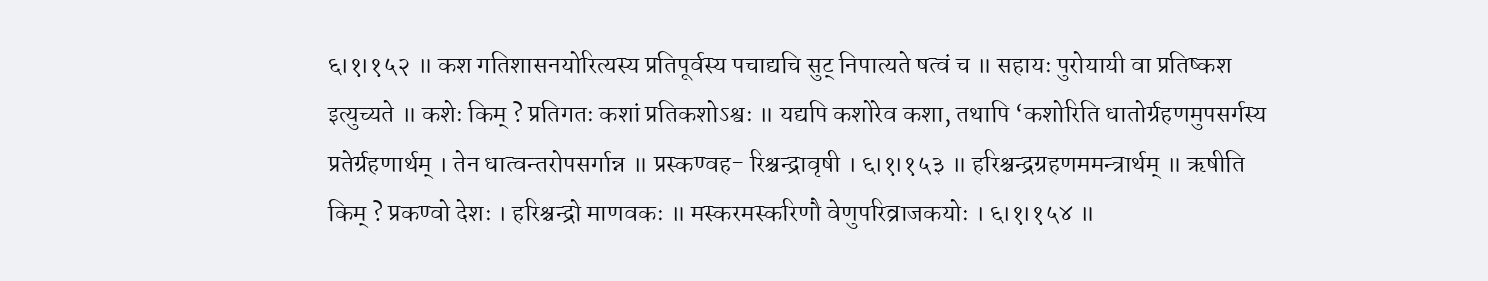६।१।१५२ ॥ कश गतिशासनयोरित्यस्य प्रतिपूर्वस्य पचाद्यचि सुट् निपात्यते षत्वं च ॥ सहायः पुरोयायी वा प्रतिष्कश इत्युच्यते ॥ कशेः किम् ? प्रतिगतः कशां प्रतिकशोऽश्वः ॥ यद्यपि कशोरेव कशा, तथापि ‘कशोरिति धातोर्ग्रहणमुपसर्गस्य प्रतेर्ग्रहणार्थम् । तेन धात्वन्तरोपसर्गान्न ॥ प्रस्कण्वह- रिश्चन्द्रावृषी । ६।१।१५३ ॥ हरिश्चन्द्रग्रहणममन्त्रार्थम् ॥ ऋषीति किम् ? प्रकण्वो देशः । हरिश्चन्द्रो माणवकः ॥ मस्करमस्करिणौ वेणुपरिव्राजकयोः । ६।१।१५४ ॥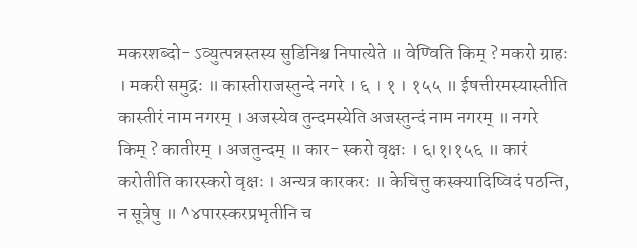मकरशब्दो- ऽव्युत्पन्नस्तस्य सुडिनिश्च निपात्येते ॥ वेण्विति किम् ? मकरो ग्राहः । मकरी समुद्रः ॥ कास्तीराजस्तुन्दे नगरे । ६ । १ । १५५ ॥ ईषत्तीरमस्यास्तीति कास्तीरं नाम नगरम् । अजस्येव तुन्दमस्येति अजस्तुन्दं नाम नगरम् ॥ नगरे किम् ? कातीरम् । अजतुन्दम् ॥ कार- स्करो वृक्षः । ६।१।१५६ ॥ कारं करोतीति कारस्करो वृक्षः । अन्यत्र कारकरः ॥ केचित्तु कस्क्यादिष्विदं पठन्ति, न सूत्रेषु ॥ ^४पारस्करप्रभृतीनि च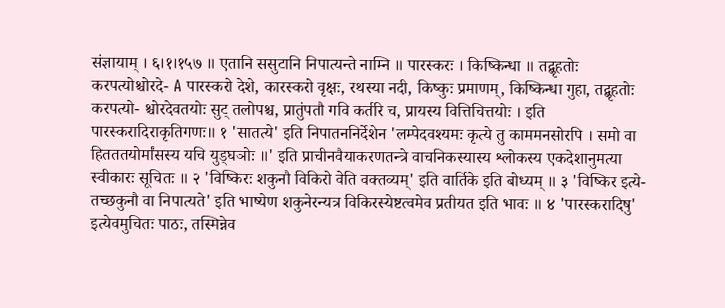संज्ञायाम् । ६।१।१५७ ॥ एतानि ससुटानि निपात्यन्ते नाम्नि ॥ पारस्करः । किष्किन्धा ॥ तद्बृहतोः करपत्योश्चोरदे- A पारस्करो देशे, कारस्करो वृक्षः, रथस्या नदी, किष्कुः प्रमाणम्, किष्किन्धा गुहा, तद्बृहतोः करपत्यो- श्चोरदेवतयोः सुट् तलोपश्च, प्रातुंपतौ गवि कर्तरि च, प्रायस्य वित्तिचित्तयोः । इति पारस्करादिराकृतिगणः॥ १ 'सातत्ये' इति निपातननिर्देशेन 'लम्पेदवश्यमः कृत्ये तु काममनसोरपि । समो वा हितततयोर्मांसस्य यचि युड्घञोः ॥' इति प्राचीनवैयाकरणतन्त्रे वाचनिकस्यास्य श्लोकस्य एकदेशानुमत्या स्वीकारः सूचितः ॥ २ 'विष्किरः शकुनौ विकिरो वेति वक्तव्यम्' इति वार्तिके इति बोध्यम् ॥ ३ 'विष्किर इत्ये- तच्छकुनौ वा निपात्यते' इति भाष्येण शकुनेरन्यत्र विकिरस्येष्टत्वमेव प्रतीयत इति भावः ॥ ४ 'पारस्करादिषु' इत्येवमुचितः पाठः, तस्मिन्नेव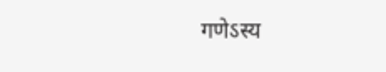गणेऽस्य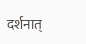दर्शनात्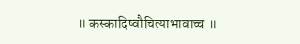॥ कस्कादिष्वौचित्याभावाच्च ॥